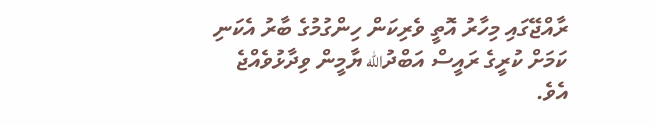ރާއްޖޭގައި މިހާރު އޮތީ ވެރިކަން ހިންގުމުގެ ބާރު އެކަނި ކަމަށް ކުރީގެ ރައީސް އަބްދުالله ޔާމީން ވިދާޅުވެއްޖެ އެވެ.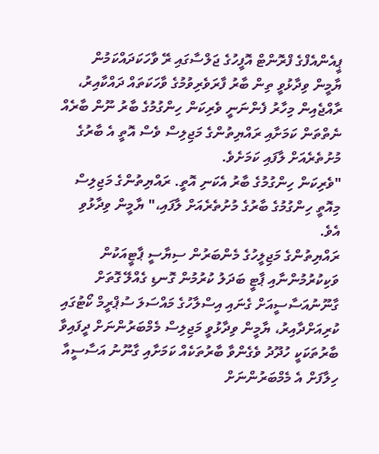ޕީއެންއެފްގެ ފްރޮންޓް އޮފީހުގެ ޖަލްސާގައި ރޭ ވާހަކަދައްކަމުން ޔާމީން ވިދާޅުވީ ތިން ބާރު ފާރަވެރިވުމުގެ ވާހަކަތައް ދައްކާއިރު، ރާއްޖެއިން މިހާރު ފެންނަނީ ވެރިކަން ހިންގުމުގެ ބާރު ނޫން ބާރެއް ނެތްތަން ކަމަށާއި ރައްޔިތުންގެ މަޖިލިސް ވެސް އޮތީ އެ ބާރުގެ މުށުތެރެއަށް ލާފައި ކަމަށެވެ.
"ވެރިކަން ހިންގުމުގެ ބާރު އެކަނި އޮތީ. ރައްޔިތުންގެ މަޖިލިސް މިއޮތީ ހިންގުމުގެ ބާރުގެ މުށުތެރެއަށް ލާފައި،" ޔާމީން ވިދާޅުވި އެވެ.
ރައްޔިތުންގެ މަޖިލީހުގެ މެންބަރުން ސިޔާސީ ޕާޓީއަކުން ވަކިކުރުމުންނާއި ޕާޓީ ބަދަލު ކުރުމުން ގޮނޑި ގެއްލޭ ގޮތަށް ގާނޫނުއަސާސީއަށް ގެނައި އިސްލާހުގެ މައްސަލަ ސުޕްރީމް ކޯޓުގައި ކުރިއަށްދާއިރު، ޔާމީން ވިދާޅުވީ މަޖިލިސް މެމްބަރުންނަށް ދީފައިވާ ބާރުތަކަކީ ހުދޫދު ވެގެންވާ ބާރުތަކެއް ކަމަށާއި ގާނޫނު އަސާސީއާ ހިލާފަށް އެ މެމްބަރުންނަށް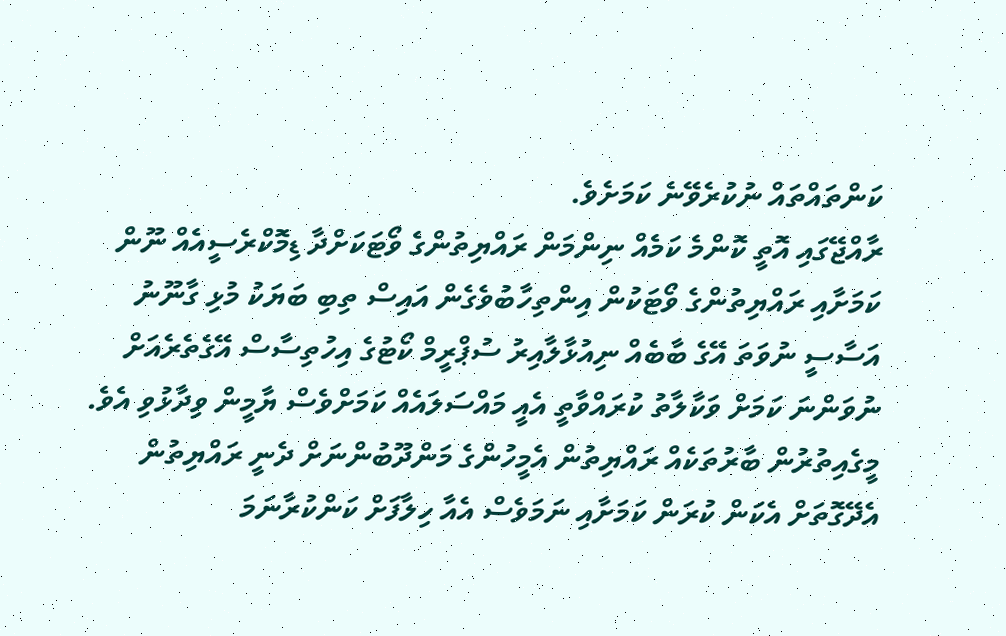ކަންތައްތައް ނުކުރެވޭނެ ކަމަށެވެ.
ރާއްޖޭގައި އޮތީ ކޮންމެ ކަމެއް ނިންމަން ރައްޔިތުންގެ ވޯޓަކަށްދާ ޑިމޮކްރެސީއެއް ނޫން ކަމަށާއި ރައްޔިތުންގެ ވޯޓަކުން އިންތިހާބުވެގެން އައިސް ތިބި ބަޔަކު މުޅި ގާނޫނު އަސާސީ ނުވަތަ އޭގެ ބާބެއް ނިއުޅާލާއިރު ސުޕްރީމް ކޯޓުގެ އިހުތިސާސް އޭގެތެރެއަށް ނުވަންނަ ކަމަށް ވަކާލާތު ކުރައްވާތީ އެއީ މައްސަލައެއް ކަމަށްވެސް ޔާމީން ވިދާޅުވި އެވެ.
މީގެއިތުރުން ބާރުތަކެއް ރައްޔިތުން އެމީހުންގެ މަންދޫބުންނަށް ދެނީ ރައްޔިތުން އެދޭގޮތަށް އެކަން ކުރަން ކަމަށާއި ނަމަވެސް އެއާ ހިލާފަށް ކަންކުރާނަމަ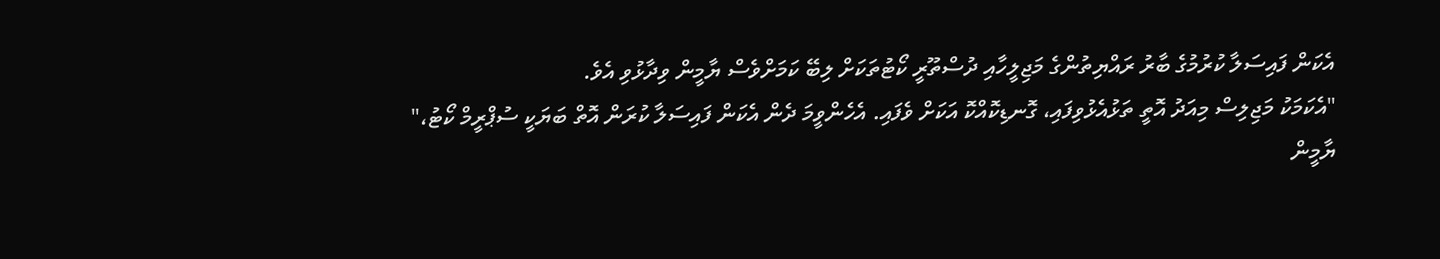އެކަން ފައިސަލާ ކުރުމުގެ ބާރު ރައްޔިތުންގެ މަޖިލީހާއި ދުސްތޫރީ ކޯޓުތަކަށް ލިބޭ ކަމަށްވެސް ޔާމީން ވިދާޅުވި އެވެ.
"އެކަމަކު މަޖިލިސް މިއަދު އޮތީ ތަޅުއެޅުވިފައި، ގޮނޑިކޮއްކޮ އަކަށް ވެފައި. އެހެންވީމަ ދެން އެކަން ފައިސަލާ ކުރަން އޮތް ބަޔަކީ ސުޕްރީމް ކޯޓު،" ޔާމީން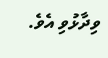ވިދާޅުވި އެވެ.